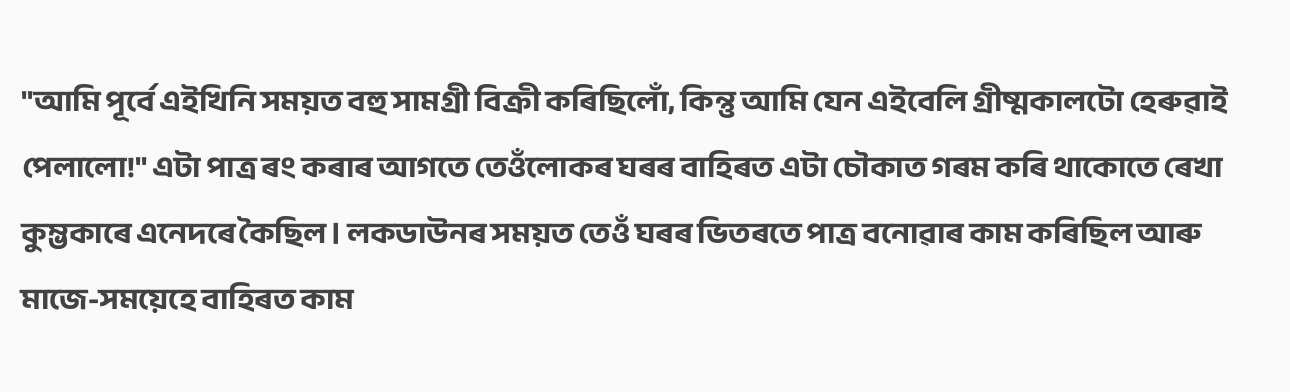"আমি পূৰ্বে এইখিনি সময়ত বহু সামগ্ৰী বিক্ৰী কৰিছিলোঁ, কিন্তু আমি যেন এইবেলি গ্ৰীষ্মকালটো হেৰুৱাই পেলালো!" এটা পাত্ৰ ৰং কৰাৰ আগতে তেওঁলোকৰ ঘৰৰ বাহিৰত এটা চৌকাত গৰম কৰি থাকোতে ৰেখা কুম্ভকাৰে এনেদৰে কৈছিল। লকডাউনৰ সময়ত তেওঁ ঘৰৰ ভিতৰতে পাত্ৰ বনোৱাৰ কাম কৰিছিল আৰু মাজে-সময়েহে বাহিৰত কাম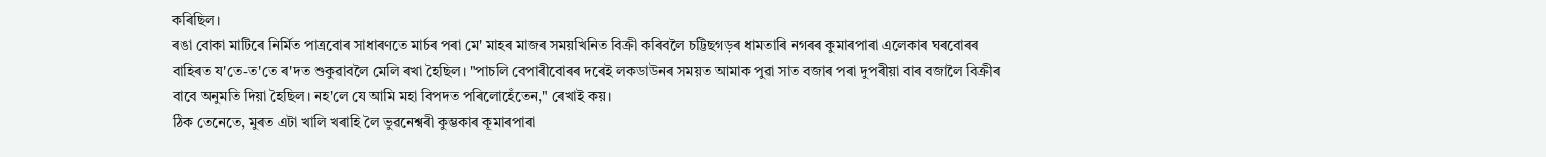কৰিছিল।
ৰঙা বোকা মাটিৰে নিৰ্মিত পাত্ৰবোৰ সাধাৰণতে মাৰ্চৰ পৰা মে' মাহৰ মাজৰ সময়খিনিত বিক্ৰী কৰিবলৈ চট্টিছগড়ৰ ধামতাৰি নগৰৰ কুমাৰপাৰা এলেকাৰ ঘৰবোৰৰ বাহিৰত য'তে-ত'তে ৰ'দত শুকুৱাবলৈ মেলি ৰখা হৈছিল। "পাচলি বেপাৰীবোৰৰ দৰেই লকডাউনৰ সময়ত আমাক পুৱা সাত বজাৰ পৰা দুপৰীয়া বাৰ বজালৈ বিক্ৰীৰ বাবে অনুমতি দিয়া হৈছিল। নহ'লে যে আমি মহা বিপদত পৰিলোহেঁতেন," ৰেখাই কয়।
ঠিক তেনেতে, মুৰত এটা খালি খৰাহি লৈ ভুৱনেশ্বৰী কুম্ভকাৰ কূমাৰপাৰা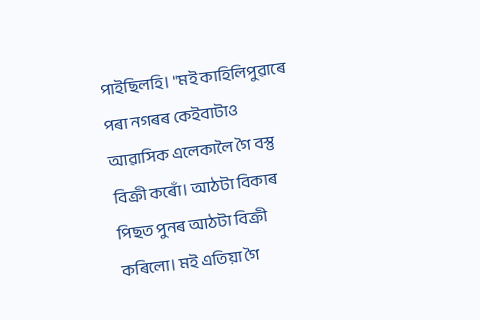পাইছিলহি। "মই কাহিলিপুৱাৰে পৰা নগৰৰ কেইবাটাও আৱাসিক এলেকালৈ গৈ বস্তু বিক্ৰী কৰোঁ। আঠটা বিকাৰ পিছত পুনৰ আঠটা বিক্ৰী কৰিলো। মই এতিয়া গৈ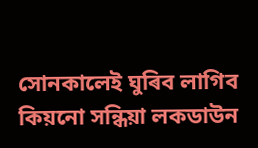সোনকালেই ঘুৰিব লাগিব কিয়নো সন্ধিয়া লকডাউন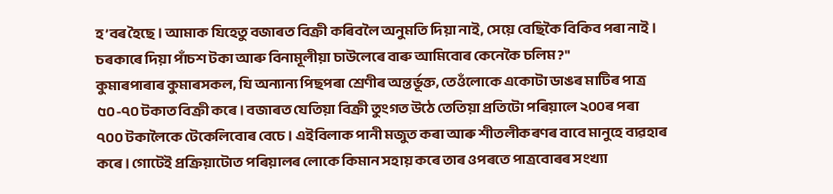হ’বৰ হৈছে। আমাক যিহেতু বজাৰত বিক্ৰী কৰিবলৈ অনুমতি দিয়া নাই, সেয়ে বেছিকৈ বিকিব পৰা নাই। চৰকাৰে দিয়া পাঁচশ টকা আৰু বিনামূলীয়া চাউলেৰে বাৰু আমিবোৰ কেনেকৈ চলিম?"
কুমাৰপাৰাৰ কুমাৰসকল, যি অন্যান্য পিছপৰা শ্ৰেণীৰ অন্তৰ্ভূক্ত, তেওঁলোকে একোটা ডাঙৰ মাটিৰ পাত্ৰ ৫০-৭০ টকাত বিক্ৰী কৰে। বজাৰত যেতিয়া বিক্ৰী তুংগত উঠে তেতিয়া প্ৰতিটো পৰিয়ালে ২০০ৰ পৰা ৭০০ টকালৈকে টেকেলিবোৰ বেচে। এইবিলাক পানী মজুত কৰা আৰু শীতলীকৰণৰ বাবে মানুহে ব্যৱহাৰ কৰে। গোটেই প্ৰক্ৰিয়াটোত পৰিয়ালৰ লোকে কিমান সহায় কৰে তাৰ ওপৰতে পাত্ৰবোৰৰ সংখ্যা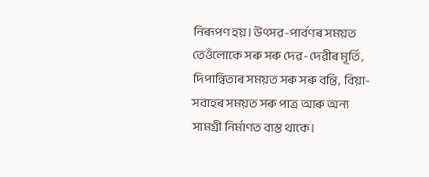নিৰূপণ হয়। উৎসৱ-পাৰ্বণৰ সময়ত তেওঁলোকে সৰু সৰু দেৱ-দেৱীৰ মূৰ্তি, দিপান্বিতাৰ সময়ত সৰু সৰু বন্তি, বিয়া-সবাহৰ সময়ত সৰু পাত্ৰ আৰু অন্য সামগ্ৰী নিৰ্মাণত ব্যস্ত থাকে।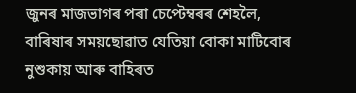জুনৰ মাজভাগৰ পৰা চেপ্টেম্বৰৰ শেহলৈ, বাৰিষাৰ সময়ছোৱাত যেতিয়া বোকা মাটিবোৰ নুশুকায় আৰু বাহিৰত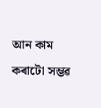আন কাম কৰাটো সম্ভৱ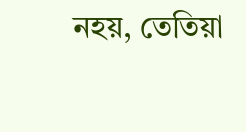নহয়, তেতিয়া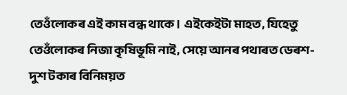তেওঁলোকৰ এই কাম বন্ধ থাকে। এইকেইটা মাহত, যিহেতু তেওঁলোকৰ নিজা কৃষিভূমি নাই, সেয়ে আনৰ পথাৰত ডেৰশ-দুশ টকাৰ বিনিময়ত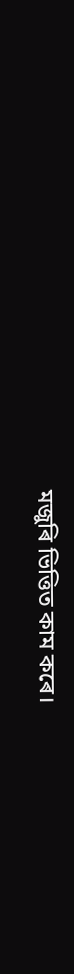মজুৰি ভিত্তিত কাম কৰে।